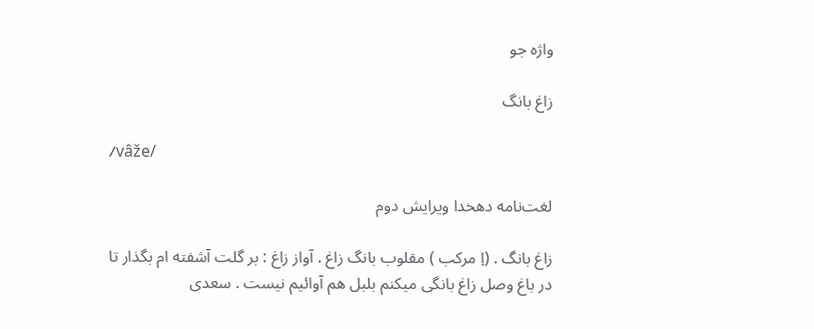واژه جو

زاغ بانگ

/vâže/

لغت‌نامه دهخدا ویرایش دوم

زاغ بانگ . (اِ مرکب ) مقلوب بانگ زاغ . آواز زاغ : بر گلت آشفته ام بگذار تا در باغ وصل زاغ بانگی میکنم بلبل هم آوائیم نیست . سعدی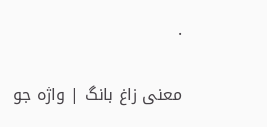.

معنی زاغ بانگ | واژه جو